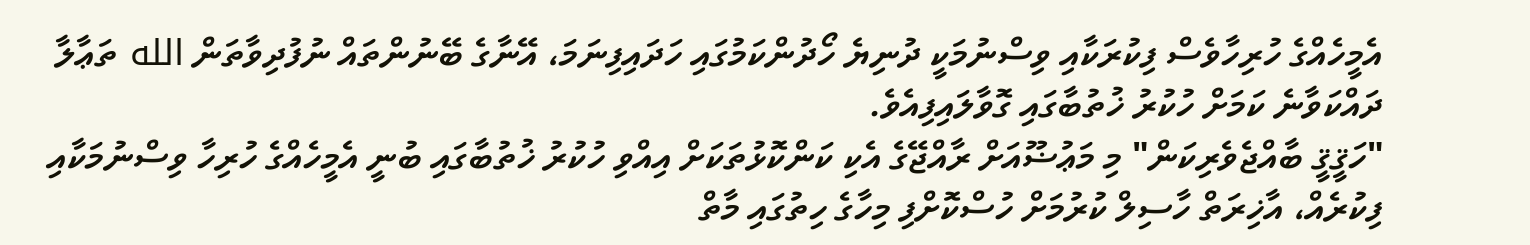އެމީހެއްގެ ހުރިހާވެސް ފިކުރަކާއި ވިސްނުމަކީ ދުނިޔެ ހޯދުންކަމުގައި ހަދައިފިނަމަ، އޭނާގެ ބޭނުންތައް ނުފުދިވާތަން الله ތަޢާލާ ދައްކަވާނެ ކަމަށް ހުކުރު ޚުތުބާގައި ގޮވާލައިފިއެވެ.
"ހަޤީޤީ ބާއްޖެވެރިކަން" މި މަޢުޟޫއަށް ރާއްޖޭގެ އެކި ކަންކޮޅުތަކަށް އިއްވި ހުކުރު ޚުތުބާގައި ބުނީ އެމީހެއްގެ ހުރިހާ ވިސްނުމަކާއި ފިކުރެއް، އާޚިރަތް ހާސިލް ކުރުމަށް ހުސްކޮށްފި މިހާގެ ހިތުގައި މާތް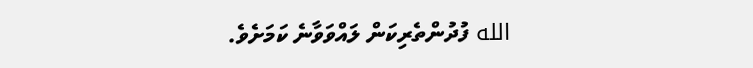الله ފުދުންތެރިކަން ލައްވަވާނެ ކަމަށެވެ.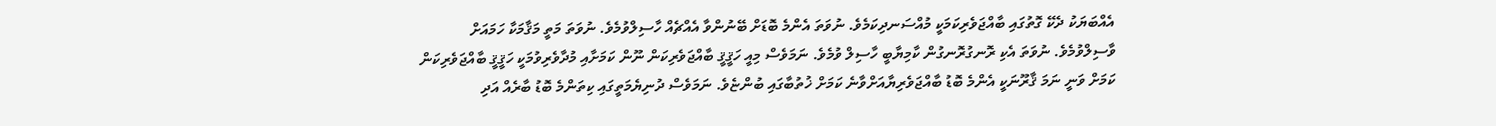އެއްބަޔަކު ދެކޭ ގޮތުގައި ބާއްޖަވެރިކަމަކީ މުއްސަނދިކަމެވެ. ނުވަތަ އެންމެ ބޮޑަށް ބޭނުންވާ އެއްޗެއް ހާސިލްވުމެވެ. ނުވަތަ މަތީ މަޤާމަކާ ހަމައަށް ވާސިލްވުމެވެ. ނުވަތަ އެކި ރޮނގުރޮނގުން ކާމިޔާބީ ހާސިލް ވުމެވެ. ނަމަވެސް މިއީ ހަޤީޤީ ބާއްޖަވެރިކަން ނޫން ކަމަށާއި މުދާވެރިވުމަކީ ހަޤީޤީ ބާއްޖަވެރިކަން ކަމަށް ވަނީ ނަމަ ޤާރޫނަކީ އެންމެ ބޮޑު ބާއްޖަވެރިޔާއަށްވާނެ ކަމަށް ޚުތުބާގައި ބުންޏެވެ. ނަމަވެސް ދުނިޔެމަތީގައި ކިތަންމެ ބޮޑު ބާރެއް އަދި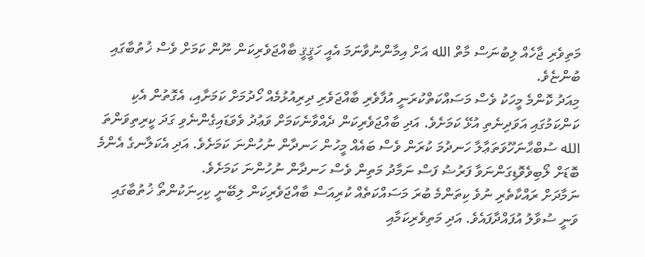މަތިވެރި ޖާހެއް ލިބުނަސް މާތް الله އަށް އިމާންނުވާނަމަ އެއީ ހަޤީޤީ ބާއްޖަވެރިކަން ނޫން ކަމަށް ވެސް ޚުތުބާގައި ބުންޏެވެ.
މިއަދު ކޮންމެ މީހަކު ވެސް މަސައްކަތްކުރަނީ އުފާވެރި ބާއްޖަވެރި ދިރިއުޅުމެއް ހޯދުމަށް ކަމަށާއި، އެގޮތުން އެކި ކަންކަމުގައި އަވަދިނެތި އުޅޭ ކަމަށެވެ. އަދި ބާއްޖަވެރިކަން ދެއްވާނެކަމަށް ވަޢުދު ވެވަޑައިގެންނެވި ގަދަ ކީރިތިވަންތަ الله ސުބްޙާނަހޫވަތަޢާލާ ހަނދުމަ ކުރަން ވެސް ބައެއް މީހުން ހަނދާން ނުހުންނަ ކަމަށެވެ. އަދި އެކަލާނގެ އެންމެ ބޮޑަށް ލޯބިވެވޮޑިގަންނަވާ ފަރުޟު ފަސް ނަމާދު މަތިން ވެސް ހަނދާން ނުހުންނަ ކަމަށެވެ.
ނަމާދަށް ރައްކާތެރި ނުވެ ކިތަންމެ ބުރަ މަސައްކަތެއް ކުރިއަސް ބާއްޖަވެރިކަން ލިބޭނީ ކިހިނަކުންތޯ ޚުތުބާގައި ވަނީ ސުވާލު އުފައްދާފައެވެ. އަދި މަތިވެރިކަމާއި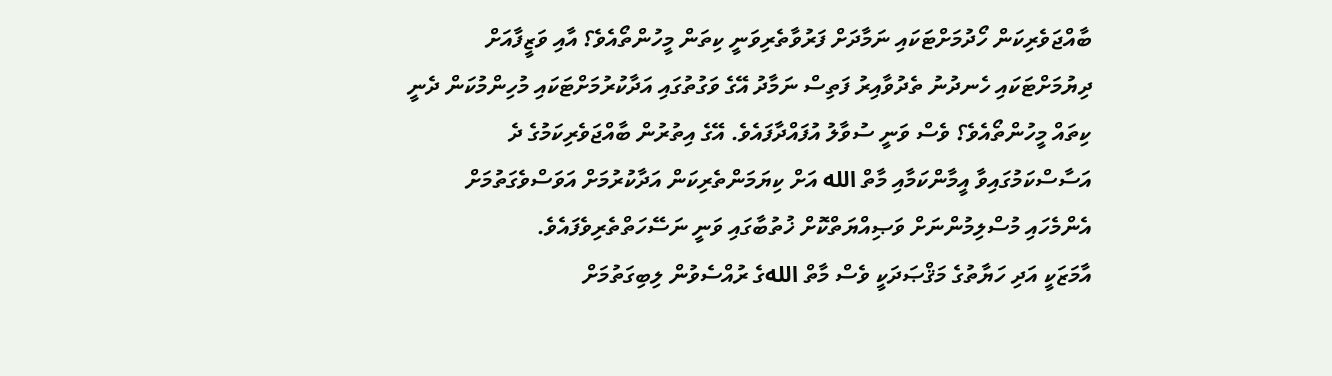ބާއްޖަވެރިކަން ހޯދުމަށްޓަކައި ނަމާދަށް ފަރުވާތެރިވަނީ ކިތަން މީހުންތޯއެވެ؟ އާއި ވަޒީފާއަށް ދިޔުމަށްޓަކައި ހެނދުނު ތެދުވާއިރު ފަތިސް ނަމާދު އޭގެ ވަގުތުގައި އަދާކުރުމަށްޓަކައި މުހިންމުކަން ދެނީ ކިތައް މީހުންތޯއެވެ؟ ވެސް ވަނީ ސުވާލު އުފައްދާފައެވެ. އޭގެ އިތުރުން ބާއްޖަވެރިކަމުގެ ދެ އަސާސްކަމުގައިވާ އީމާންކަމާއި މާތް الله އަށް ކިޔަމަންތެރިކަން އަދާކުރުމަށް އަވަސްވެގަތުމަށް އެންމެހައި މުސްލިމުންނަށް ވަޞިއްޔަތްކޮށް ޚުތުބާގައި ވަނީ ނަސޭހަތްތެރިވެފައެވެ.
އާމަޒަކީ އަދި ހަޔާތުގެ މަޤްޞަދަކީ ވެސް މާތް اللهގެ ރުއްސެވުން ލިބިގަތުމަށް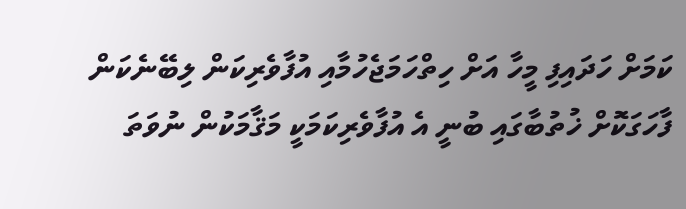ކަމަށް ހަދައިފި މީހާ އަށް ހިތްހަމަޖެހުމާއި އުފާވެރިކަން ލިބޭނެކަން ފާހަގަކޮށް ޚުތުބާގައި ބުނީ އެ އުފާވެރިކަމަކީ މަޤާމަކުން ނުވަތަ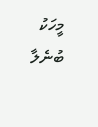މީހަކު ބުނެލާ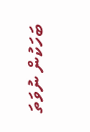ބަހަކުން ނުވަތަ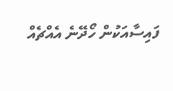ފައިސާއަކުން ހޯދޭނެ އެއްޗެއް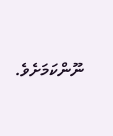ނޫންކަމަށެވެ.